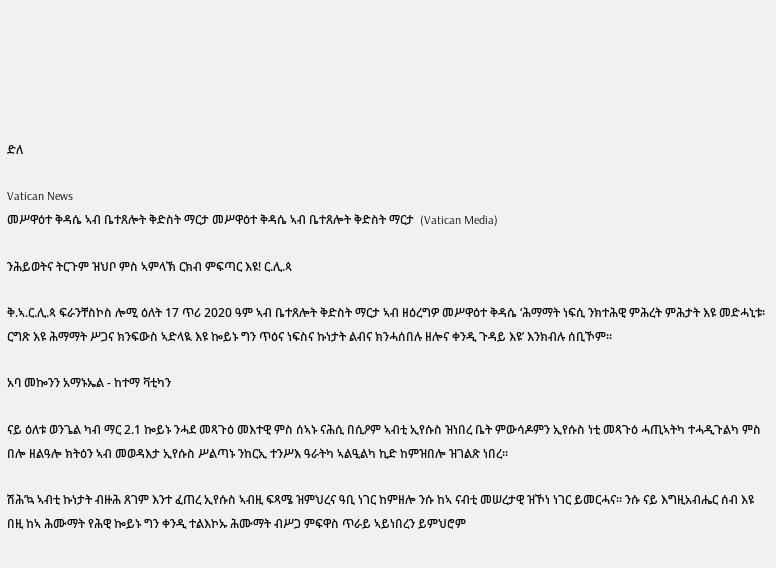ድለ

Vatican News
መሥዋዕተ ቅዳሴ ኣብ ቤተጸሎት ቅድስት ማርታ መሥዋዕተ ቅዳሴ ኣብ ቤተጸሎት ቅድስት ማርታ  (Vatican Media)

ንሕይወትና ትርጉም ዝህቦ ምስ ኣምላኽ ርክብ ምፍጣር እዩ! ር.ሊ.ጳ

ቅ.ኣ.ር.ሊ.ጳ ፍራንቸስኮስ ሎሚ ዕለት 17 ጥሪ 2020 ዓም ኣብ ቤተጸሎት ቅድስት ማርታ ኣብ ዘዕረግዎ መሥዋዕተ ቅዳሴ ‘ሕማማት ነፍሲ ንክተሕዊ ምሕረት ምሕታት እዩ መድሓኒቱ፡ ርግጽ እዩ ሕማማት ሥጋና ክንፍውስ ኣድላዪ እዩ ኰይኑ ግን ጥዕና ነፍስና ኩነታት ልብና ክንሓሰበሉ ዘሎና ቀንዲ ጉዳይ እዩ’ እንክብሉ ሰቢኾም።

አባ መኰንን አማኑኤል - ከተማ ቫቲካን

ናይ ዕለቱ ወንጌል ካብ ማር 2.1 ኰይኑ ንሓደ መጻጉዕ መእተዊ ምስ ሰኣኑ ናሕሲ በሲዖም ኣብቲ ኢየሱስ ዝነበረ ቤት ምውሳዶምን ኢየሱስ ነቲ መጻጉዕ ሓጢኣትካ ተሓዲጉልካ ምስ በሎ ዘልዓሎ ክትዕን ኣብ መወዳእታ ኢየሱስ ሥልጣኑ ንከርኢ ተንሥእ ዓራትካ ኣልዒልካ ኪድ ከምዝበሎ ዝገልጽ ነበረ።

ሽሕ’ኳ ኣብቲ ኩነታት ብዙሕ ጸገም እንተ ፈጠረ ኢየሱስ ኣብዚ ፍጻሜ ዝምህረና ዓቢ ነገር ከምዘሎ ንሱ ከኣ ናብቲ መሠረታዊ ዝኾነ ነገር ይመርሓና። ንሱ ናይ እግዚአብሔር ሰብ እዩ በዚ ከኣ ሕሙማት የሕዊ ኰይኑ ግን ቀንዲ ተልእኮኡ ሕሙማት ብሥጋ ምፍዋስ ጥራይ ኣይነበረን ይምህሮም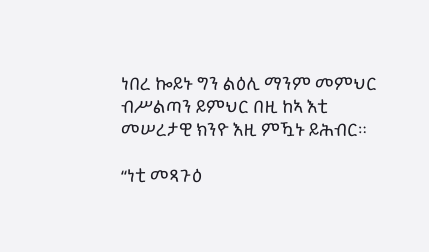ነበረ ኰይኑ ግን ልዕሊ ማንም መምህር ብሥልጣን ይምህር በዚ ከኣ እቲ መሠረታዊ ክንዮ እዚ ምዃኑ ይሕብር።

“ነቲ መጻጉዕ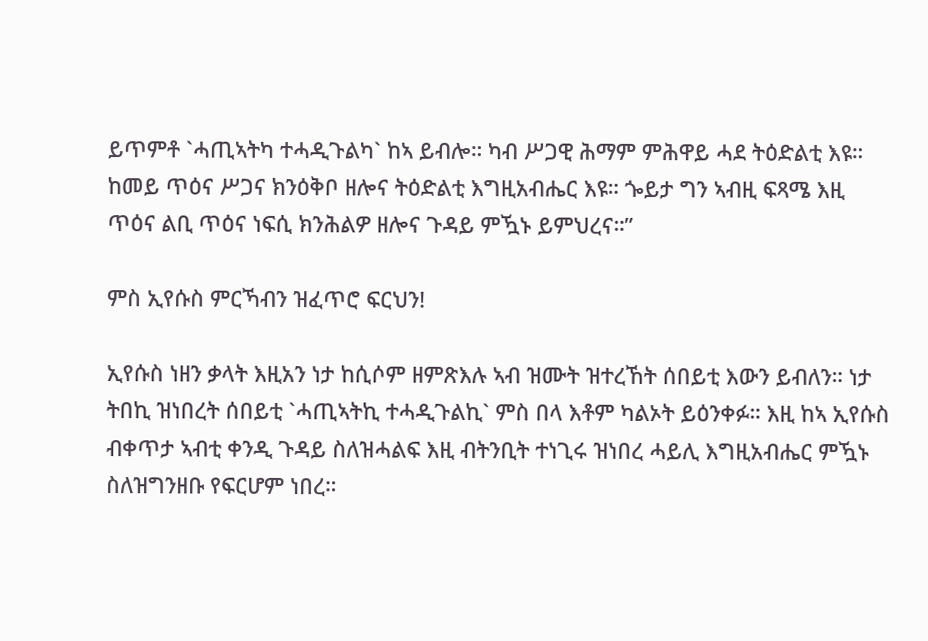ይጥምቶ `ሓጢኣትካ ተሓዲጉልካ` ከኣ ይብሎ። ካብ ሥጋዊ ሕማም ምሕዋይ ሓደ ትዕድልቲ እዩ። ከመይ ጥዕና ሥጋና ክንዕቅቦ ዘሎና ትዕድልቲ እግዚአብሔር እዩ። ጐይታ ግን ኣብዚ ፍጻሜ እዚ ጥዕና ልቢ ጥዕና ነፍሲ ክንሕልዎ ዘሎና ጉዳይ ምዃኑ ይምህረና።”

ምስ ኢየሱስ ምርኻብን ዝፈጥሮ ፍርህን!

ኢየሱስ ነዘን ቃላት እዚአን ነታ ከሲሶም ዘምጽእሉ ኣብ ዝሙት ዝተረኸት ሰበይቲ እውን ይብለን። ነታ ትበኪ ዝነበረት ሰበይቲ `ሓጢኣትኪ ተሓዲጉልኪ` ምስ በላ እቶም ካልኦት ይዕንቀፉ። እዚ ከኣ ኢየሱስ ብቀጥታ ኣብቲ ቀንዲ ጉዳይ ስለዝሓልፍ እዚ ብትንቢት ተነጊሩ ዝነበረ ሓይሊ እግዚአብሔር ምዃኑ ስለዝግንዘቡ የፍርሆም ነበረ።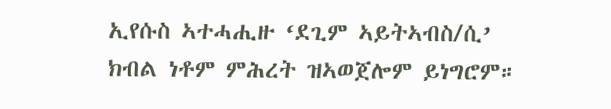ኢየሱስ ኣተሓሒዙ ‘ደጊም ኣይትኣብስ/ሲ’ ክብል ነቶም ምሕረት ዝኣወጀሎም ይነግሮም።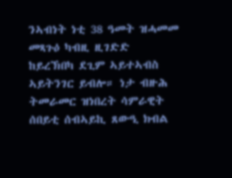ንኣብነት ነቲ 38 ዓመት ዝሓመመ መጻጉዕ ካብዚ ዚገድድ ከይረኽበካ ደጊም ኣይተኣብስ ኣይትንገር ይብሎ። ነታ ብዙሕ ትመራመር ዝነበረት ሳምራዊት ሰበይቲ ሰብኣይኪ ጸውዒ ክብል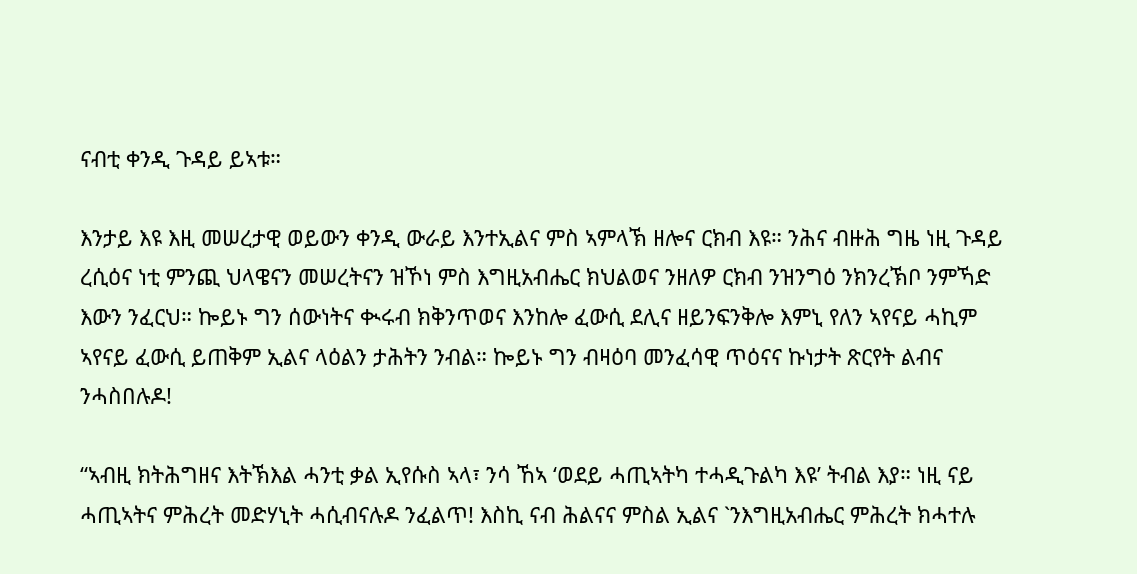ናብቲ ቀንዲ ጉዳይ ይኣቱ።

እንታይ እዩ እዚ መሠረታዊ ወይውን ቀንዲ ውራይ እንተኢልና ምስ ኣምላኽ ዘሎና ርክብ እዩ። ንሕና ብዙሕ ግዜ ነዚ ጉዳይ ረሲዕና ነቲ ምንጪ ህላዌናን መሠረትናን ዝኾነ ምስ እግዚአብሔር ክህልወና ንዘለዎ ርክብ ንዝንግዕ ንክንረኽቦ ንምኻድ እውን ንፈርህ። ኰይኑ ግን ሰውነትና ቊሩብ ክቅንጥወና እንከሎ ፈውሲ ደሊና ዘይንፍንቅሎ እምኒ የለን ኣየናይ ሓኪም ኣየናይ ፈውሲ ይጠቅም ኢልና ላዕልን ታሕትን ንብል። ኰይኑ ግን ብዛዕባ መንፈሳዊ ጥዕናና ኩነታት ጽርየት ልብና ንሓስበሉዶ!

“ኣብዚ ክትሕግዘና እትኽእል ሓንቲ ቃል ኢየሱስ ኣላ፣ ንሳ ኸኣ ‘ወደይ ሓጢኣትካ ተሓዲጉልካ እዩ’ ትብል እያ። ነዚ ናይ ሓጢኣትና ምሕረት መድሃኒት ሓሲብናሉዶ ንፈልጥ! እስኪ ናብ ሕልናና ምስል ኢልና `ንእግዚአብሔር ምሕረት ክሓተሉ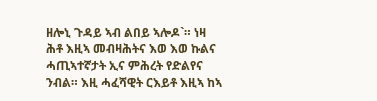ዘሎኒ ጉዳይ ኣብ ልበይ ኣሎዶ`። ነዛ ሕቶ እዚኣ መብዛሕትና እወ እወ ኩልና ሓጢኣተኛታት ኢና ምሕረት የድልየና ንብል። እዚ ሓፈሻዊት ርእይቶ እዚኣ ከኣ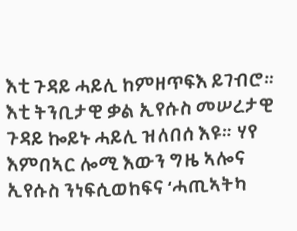እቲ ጉዳይ ሓይሊ ከምዘጥፍእ ይገብሮ። እቲ ትንቢታዊ ቃል ኢየሱስ መሠረታዊ ጉዳይ ኰይኑ ሓይሊ ዝለበሰ እዩ። ሃየ እምበኣር ሎሚ እውን ግዜ ኣሎና ኢየሱስ ንነፍሲወከፍና ‘ሓጢኣትካ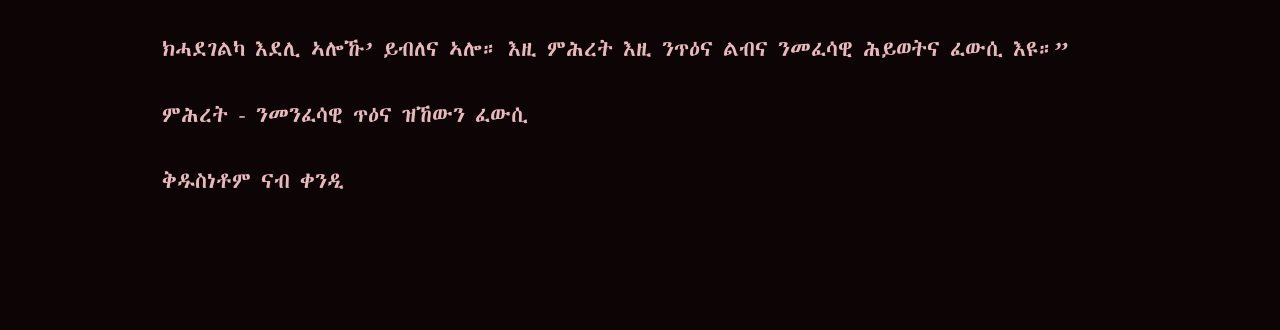ክሓደገልካ እደሊ ኣሎኹ’ ይብለና ኣሎ። እዚ ምሕረት እዚ ንጥዕና ልብና ንመፈሳዊ ሕይወትና ፈውሲ እዩ።”

ምሕረት - ንመንፈሳዊ ጥዕና ዝኸውን ፈውሲ

ቅዱስነቶም ናብ ቀንዲ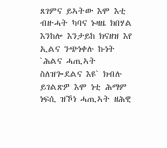ጸገምና ይኣትው እሞ እቲ ብዙሓት ካባና ኑዛዜ ክበሃል እንከሎ እንታይከ ክናዘዝ እየ ኢልና ንጭነቀሉ ኩነት `ሕልና ሓጢኣት ስለዝጐደልና እዩ` ክብሉ ይገልጽዎ እሞ ነቲ ሕማም ነፍሲ ዝኾነ ሓጢኣት ዘሕዊ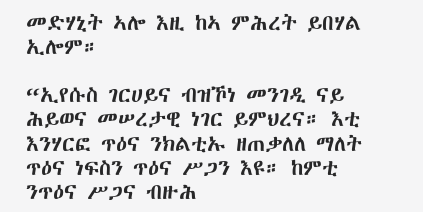መድሃኒት ኣሎ እዚ ከኣ ምሕረት ይበሃል ኢሎም።

“ኢየሱስ ገርሀይና ብዝኾነ መንገዲ ናይ ሕይወና መሠረታዊ ነገር ይምህረና። እቲ እንሃርፎ ጥዕና ንክልቲኡ ዘጠቃለለ ማለት ጥዕና ነፍስን ጥዕና ሥጋን እዩ። ከምቲ ንጥዕና ሥጋና ብዙሕ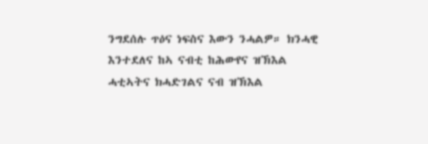ንግደሰሉ ጥዕና ነፍስና እውን ንሓልዎ። ክንሓዊ እንተደለና ከኣ ናብቲ ከሕውየና ዝኽእል ሓቲኣትና ክሓድገልና ናብ ዝኽእል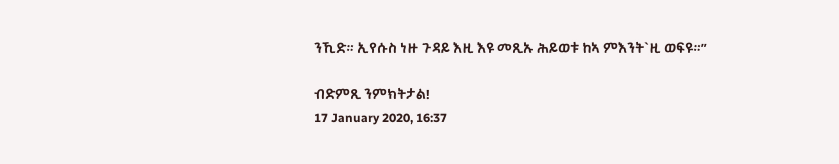ንኺድ። ኢየሱስ ነዙ ጉዳይ እዚ እዩ መጺኡ ሕይወቱ ከኣ ምእንት`ዚ ወፍዩ።”

ብድምጺ ንምክትታል!
17 January 2020, 16:37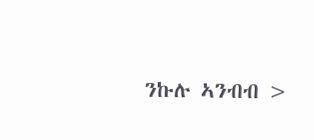ንኩሉ ኣንብብ >